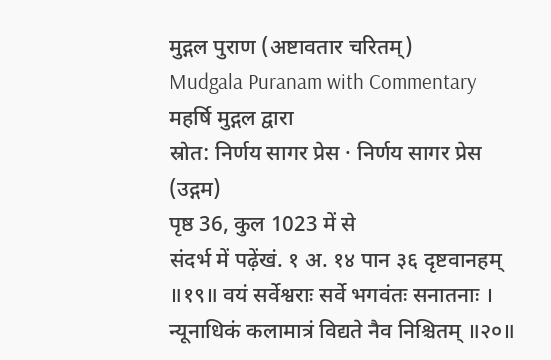मुद्गल पुराण (अष्टावतार चरितम्)
Mudgala Puranam with Commentary
महर्षि मुद्गल द्वारा
स्रोत: निर्णय सागर प्रेस · निर्णय सागर प्रेस (उद्गम)
पृष्ठ 36, कुल 1023 में से
संदर्भ में पढ़ेंखं. १ अ. १४ पान ३६ दृष्टवानहम् ॥१९॥ वयं सर्वेश्वराः सर्वे भगवंतः सनातनाः । न्यूनाधिकं कलामात्रं विद्यते नैव निश्चितम् ॥२०॥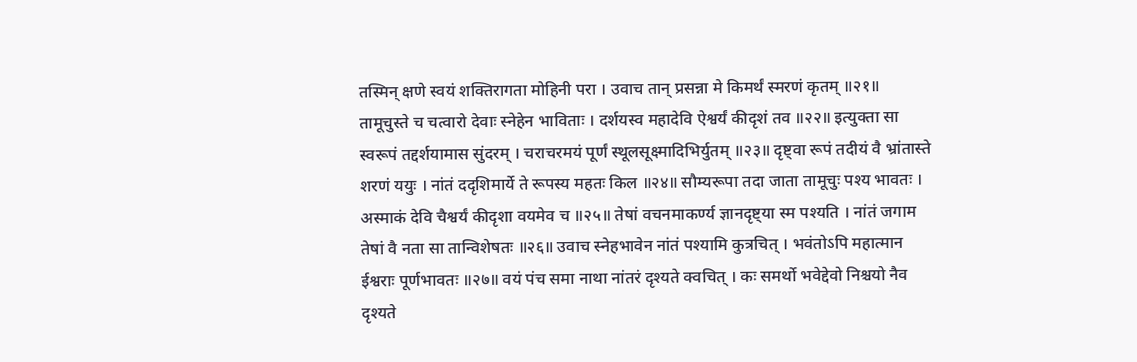तस्मिन् क्षणे स्वयं शक्तिरागता मोहिनी परा । उवाच तान् प्रसन्ना मे किमर्थं स्मरणं कृतम् ॥२१॥ तामूचुस्ते च चत्वारो देवाः स्नेहेन भाविताः । दर्शयस्व महादेवि ऐश्वर्यं कीदृशं तव ॥२२॥ इत्युक्ता सा स्वरूपं तद्दर्शयामास सुंदरम् । चराचरमयं पूर्णं स्थूलसूक्ष्मादिभिर्युतम् ॥२३॥ दृष्ट्वा रूपं तदीयं वै भ्रांतास्ते शरणं ययुः । नांतं ददृशिमार्ये ते रूपस्य महतः किल ॥२४॥ सौम्यरूपा तदा जाता तामूचुः पश्य भावतः । अस्माकं देवि चैश्वर्यं कीदृशा वयमेव च ॥२५॥ तेषां वचनमाकर्ण्य ज्ञानदृष्ट्या स्म पश्यति । नांतं जगाम तेषां वै नता सा तान्विशेषतः ॥२६॥ उवाच स्नेहभावेन नांतं पश्यामि कुत्रचित् । भवंतोऽपि महात्मान ईश्वराः पूर्णभावतः ॥२७॥ वयं पंच समा नाथा नांतरं दृश्यते क्वचित् । कः समर्थो भवेद्देवो निश्चयो नैव दृश्यते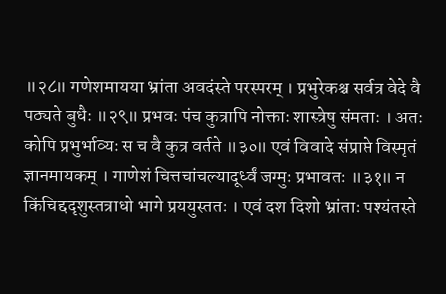॥२८॥ गणेशमायया भ्रांता अवदंस्ते परस्परम् । प्रभुरेकश्च सर्वत्र वेदे वै पठ्यते बुधैः ॥२९॥ प्रभवः पंच कुत्रापि नोक्ताः शास्त्रेषु संमताः । अतः कोपि प्रभुर्भाव्यः स च वै कुत्र वर्तते ॥३०॥ एवं विवादे संप्राप्ते विस्मृतं ज्ञानमायकम् । गाणेशं चित्तचांचल्यादूर्ध्वं जग्मुः प्रभावतः ॥३१॥ न किंचिद्ददृशुस्तत्राधो भागे प्रययुस्ततः । एवं दश दिशो भ्रांताः पश्यंतस्ते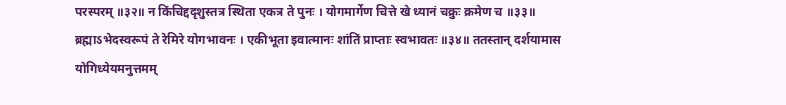परस्परम् ॥३२॥ न किंचिद्ददृशुस्तत्र स्थिता एकत्र ते पुनः । योगमार्गेण चित्ते खे ध्यानं चक्रुः क्रमेण च ॥३३॥ ब्रह्माऽभेदस्वरूपं ते रेमिरे योगभावनः । एकीभूता इवात्मानः शांतिं प्राप्ताः स्वभावतः ॥३४॥ ततस्तान् दर्शयामास योगिध्येयमनुत्तमम्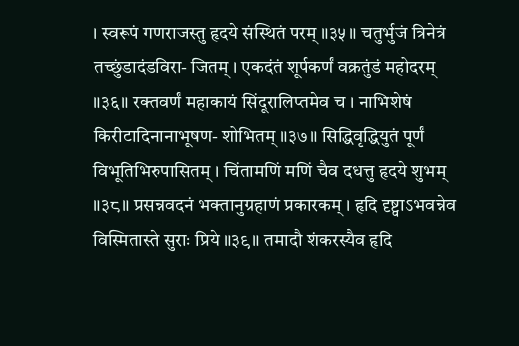। स्वरूपं गणराजस्तु हृदये संस्थितं परम् ॥३५॥ चतुर्भुजं त्रिनेत्रं तच्छुंडादंडविरा- जितम् । एकदंतं शूर्पकर्णं वक्रतुंडं महोदरम् ॥३६॥ रक्तवर्णं महाकायं सिंदूरालिप्तमेव च । नाभिशेषं किरीटादिनानाभूषण- शोभितम् ॥३७॥ सिद्धिवृद्धियुतं पूर्णं विभूतिभिरुपासितम् । चिंतामणिं मणिं चैव दधत्तु हृदये शुभम् ॥३८॥ प्रसन्नवदनं भक्तानुग्रहाणं प्रकारकम् । हृदि दृष्ट्वाऽभवन्नेव विस्मितास्ते सुराः प्रिये ॥३९॥ तमादौ शंकरस्यैव हृदि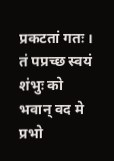प्रकटतां गतः । तं पप्रच्छ स्वयं शंभुः को भवान् वद मे प्रभो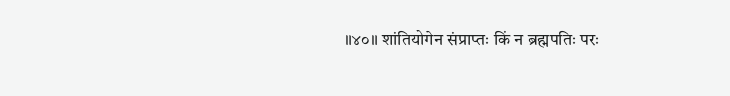॥४०॥ शांतियोगेन संप्राप्तः किं न ब्रह्मपतिः परः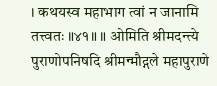। कथयस्व महाभाग त्वां न जानामि तत्त्वतः ॥४१॥ ॥ ओमिति श्रीमदन्त्ये पुराणोपनिषदि श्रीमन्मौद्गले महापुराणे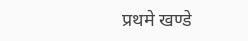प्रथमे खण्डे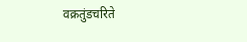वक्रतुंडचरिते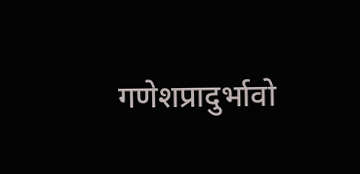गणेशप्रादुर्भावो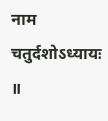नाम चतुर्दशोऽध्यायः ॥